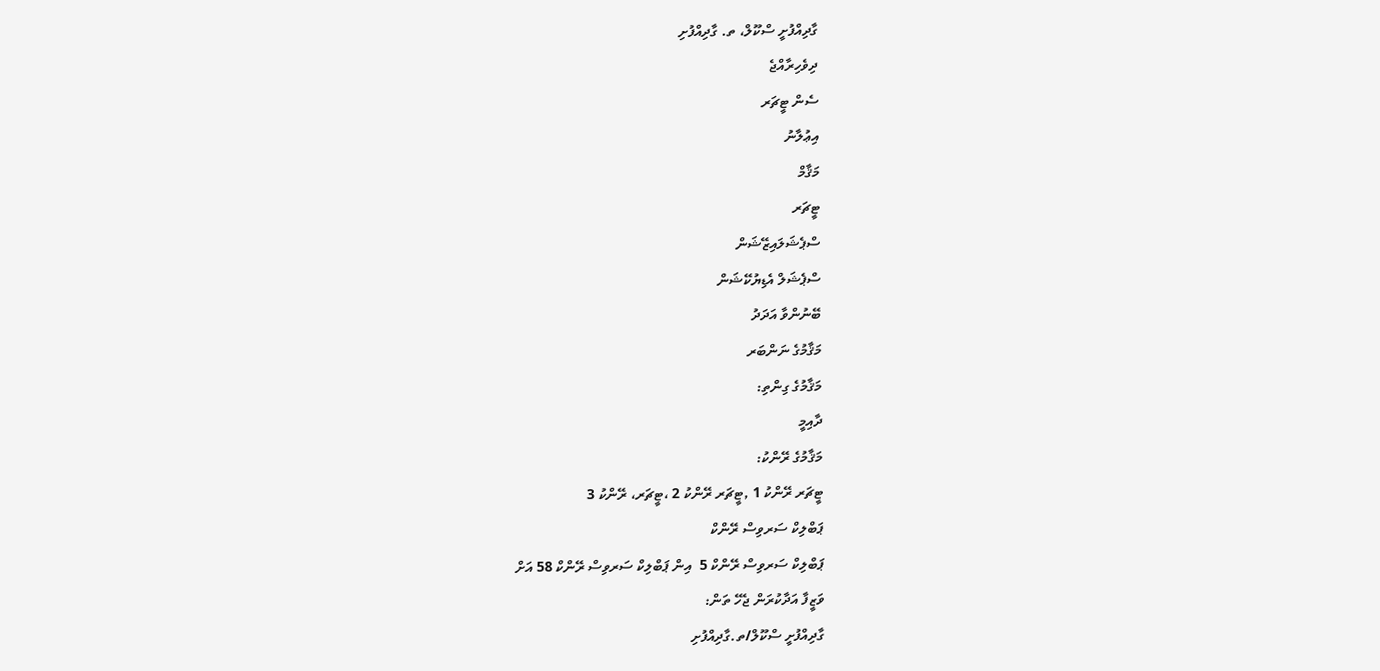ގާދިއްފުށީ ސްކޫލް، ތ. ގާދިއްފުށި
ދިވެހިރާއްޖެ
ސެން ޓީޗަރ
އިޢުލާނު
މަޤާމް
ޓީޗަރ
ސްޕެޝަލައިޒޭޝަން
ސްޕެޝަލް އެޑިޔުކޭޝަން
ބޭނުންވާ އަދަދު
މަޤާމުގެ ނަންބަރ
މަޤާމުގެ ގިންތި:
ދާއިމީ
މަޤާމުގެ ރޭންކު:
ޓީޗަރ ރޭންކު 1 ,ޓީޗަރ ރޭންކު 2 ،ޓީޗަރ، ރޭންކު 3
ޕަބްލިކް ސަރވިސް ރޭންކް
ޕަބްލިކް ސަރވިސް ރޭންކް 5  އިން ޕަބްލިކް ސަރވިސް ރޭންކް 58 އަށް
ވަޒީފާ އަދާކުރަން ޖެހޭ ތަން:
ގާދިއްފުށީ ސްކޫލް/ތ.ގާދިއްފުށި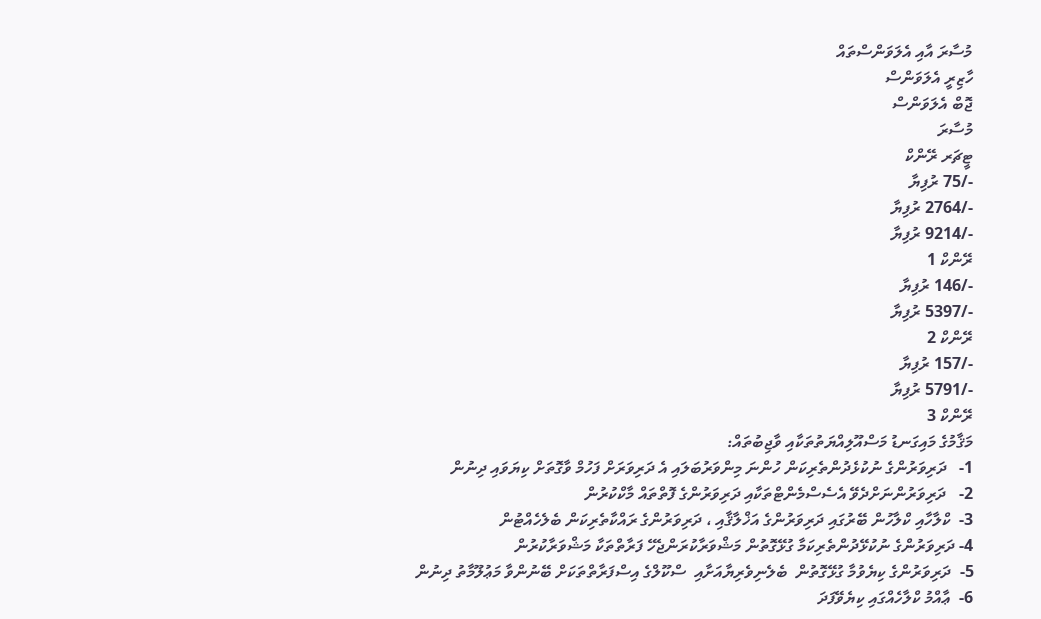މުސާރަ އާއި އެލަވަންސްތައް
ހާޒިރީ އެލަވަންސް
ޖޮބް އެލަވަންސް
މުސާރަ
ޓީޗަރ ރޭންކް
-/75 ރުފިޔާ
-/2764 ރުފިޔާ
-/9214 ރުފިޔާ
ރޭންކް 1
-/146 ރުފިޔާ
-/5397 ރުފިޔާ
ރޭންކް 2
-/157 ރުފިޔާ
-/5791 ރުފިޔާ
ރޭންކް 3
މަޤާމުގެ މައިގަނޑު މަސްއޫލިއްޔަތުތަކާއި ވާޖިބުތައް:
1-   ދަރިވަރުންގެ ނުކުޅެދުންތެރިކަން ހުންނަ މިންވަރުބަލައި އެ ދަރިވަރަށް ފަހުމް ވާގޮތަށް ކިޔަވައި ދިނުން
2-   ދަރިވަރުންނަށްދެވޭ އެސެސްމެންޓްތަކާއި ދަރިވަރުންގެ ފޮތްތައް މާކްކުރުން
3-  ކްލާހާއި ކްލާހުން ބޭރުގައި ދަރިވަރުންގެ އަޚްލާޤާއި ، ދަރިވަރުންގެ ރައްކާތެރިކަން ބެލެހެއްޓުން
4- ދަރިވަރުންގެ ނުކުޅޭދުންތެރިކަމާ ގުޅޭގޮތުން މަޝްވަރާކުރަންޖެހޭ ފަރާތްތަކާ މަޝްވަރާކުރުން
5-  ދަރިވަރުންގެ ކިޔެވުމާ ގުޅޭގޮތުން  ބެލެނިވެރިޔާއަށާއި  ސްކޫލްގެ އިސްފަރާތްތަކަށް ބޭނުންވާ މަޢުލޫމާތު ދިނުން
6-  ޢާއްމު ކްލާހެއްގައި ކިޔެވޭފަދަ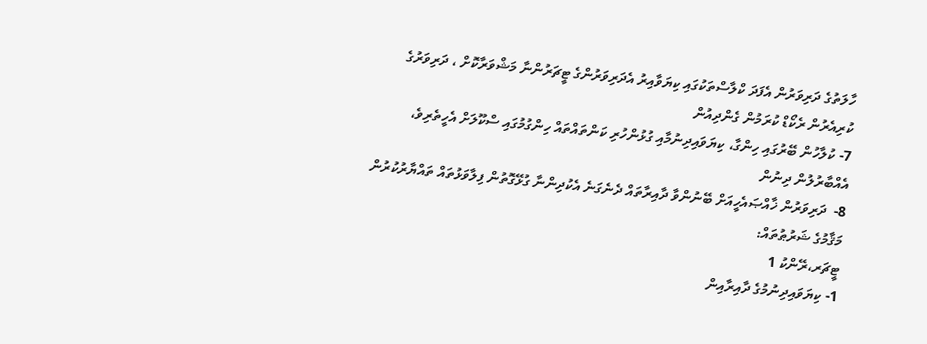ހާލަތުގެ ދަރިވަރުން އެފަދަ ކްލާސްތަކުގައި ކިޔަވާއިރު އެދަރިވަރުންގެ ޓީޗަރުންނާ މަޝްވަރާކޮށް ، ދަރިވަރުގެ ކުރިއެރުން ރެކޯޑް ކުރަމުން ގެންދިއުން
7- ކުލާހުން ބޭރުގައި ހިންގާ، ކިޔަވައިދިނުމާއި ގުޅުންހުރި ކަންތައްތައް ހިންގުމުގައި ސްކޫލަށް އެހީތެރިވެ، އެއްބާރުލުން ދިނުން
8-  ދަރިވަރުން ޚާއްޞައެހީއަށް ބޭނުންވާ ދާއިރާތައް ދެނެގަނެ އެކުދިންނާ ގުޅޭގޮތުން ފިލާވަޅުތައް ތައްޔާރުކުރުން
މަޤާމުގެ ޝަރުޠުތައް:
ޓީޗަރ،ރޭންކު 1
1- ކިޔަވައިދިނުމުގެ ދާއިރާއިން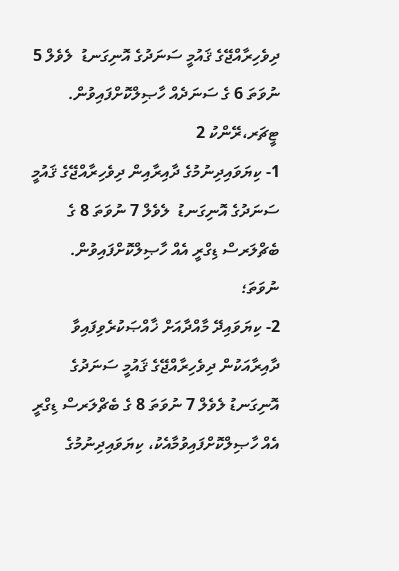ދިވެހިރާއްޖޭގެ ޤައުމީ ސަނަދުގެ އޮނިގަނޑު  ލެވެލް 5 ނުވަތަ 6 ގެ ސަނަދެއް ހާޞިލްކޮށްފައިވުން.
ޓީޗަރ،ރޭންކު 2
1- ކިޔަވައިދިނުމުގެ ދާއިރާއިން ދިވެހިރާއްޖޭގެ ޤައުމީ ސަނަދުގެ އޮނިގަނޑު  ލެވެލް 7 ނުވަތަ 8 ގެ ބެޗްލަރސް ޑިގްރީ އެއް ހާޞިލްކޮށްފައިވުން.
ނުވަތަ؛
2- ކިޔަވައިދޭ މާއްދާއަށް ޚާއްޞަކުރެވިފައިވާ ދާއިރާއަކުން ދިވެހިރާއްޖޭގެ ޤައުމީ ސަނަދުގެ އޮނިގަނޑު ލެވެލް 7 ނުވަތަ 8 ގެ ބެޗްލަރސް ޑިގްރީ އެއް ހާޞިލްކޮށްފައިވުމާއެކު، ކިޔަވައިދިނުމުގެ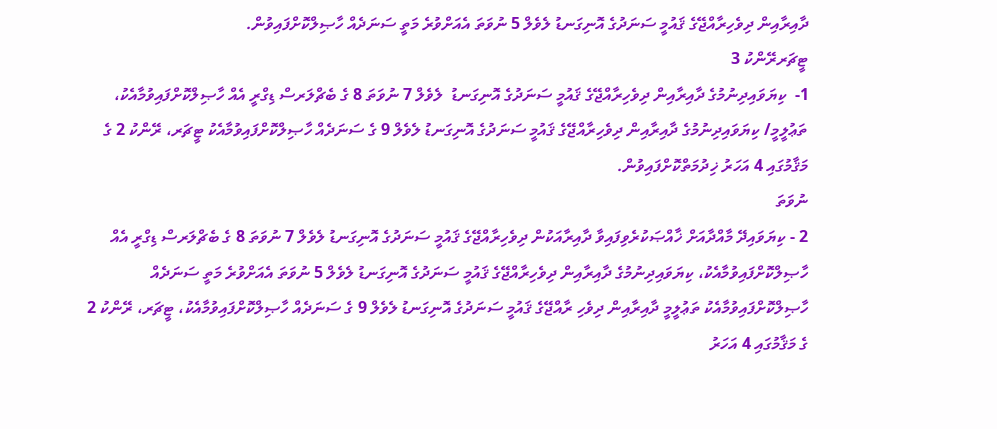ދާއިރާއިން ދިވެހިރާއްޖޭގެ ޤައުމީ ސަނަދުގެ އޮނިގަނޑު ލެވެލް 5 ނުވަތަ އެއަށްވުރެ މަތީ ސަނަދެއް ހާޞިލްކޮށްފައިވުން.
ޓީޗަރރޭންކު 3
1-  ކިޔަވައިދިނުމުގެ ދާއިރާއިން ދިވެހިރާއްޖޭގެ ޤައުމީ ސަނަދުގެ އޮނިގަނޑު  ލެވެލް 7 ނުވަތަ 8 ގެ ބެޗްލަރސް ޑިގްރީ އެއް ހާޞިލްކޮށްފައިވުމާއެކު، ތަޢުލީމީ/ ކިޔަވައިދިނުމުގެ ދާއިރާއިން ދިވެހިރާއްޖޭގެ ޤައުމީ ސަނަދުގެ އޮނިގަނޑު ލެވެލް 9 ގެ ސަނަދެއް ހާޞިލްކޮށްފައިވުމާއެކު ޓީޗަރ، ރޭންކު 2 ގެ މަޤާމުގައި 4 އަހަރު ޚިދުމަތްކޮށްފައިވުން.
ނުވަތަ
2 - ކިޔަވައިދޭ މާއްދާއަށް ޚާއްޞަކުރެވިފައިވާ ދާއިރާއަކުން ދިވެހިރާއްޖޭގެ ޤައުމީ ސަނަދުގެ އޮނިގަނޑު ލެވެލް 7 ނުވަތަ 8 ގެ ބެޗްލަރސް ޑިގްރީ އެއް ހާޞިލްކޮށްފައިވުމާއެކު، ކިޔަވައިދިނުމުގެ ދާއިރާއިން ދިވެހިރާއްޖޭގެ ޤައުމީ ސަނަދުގެ އޮނިގަނޑު ލެވެލް 5 ނުވަތަ އެއަށްވުރެ މަތީ ސަނަދެއް ހާޞިލްކޮށްފައިވުމާއެކު ތަޢުލީމީ ދާއިރާއިން ދިވެހި ރާއްޖޭގެ ޤައުމީ ސަނަދުގެ އޮނިގަނޑު ލެވެލް 9 ގެ ސަނަދެއް ހާޞިލްކޮށްފައިވުމާއެކު، ޓީޗަރ، ރޭންކު 2 ގެ މަޤާމުގައި 4 އަހަރު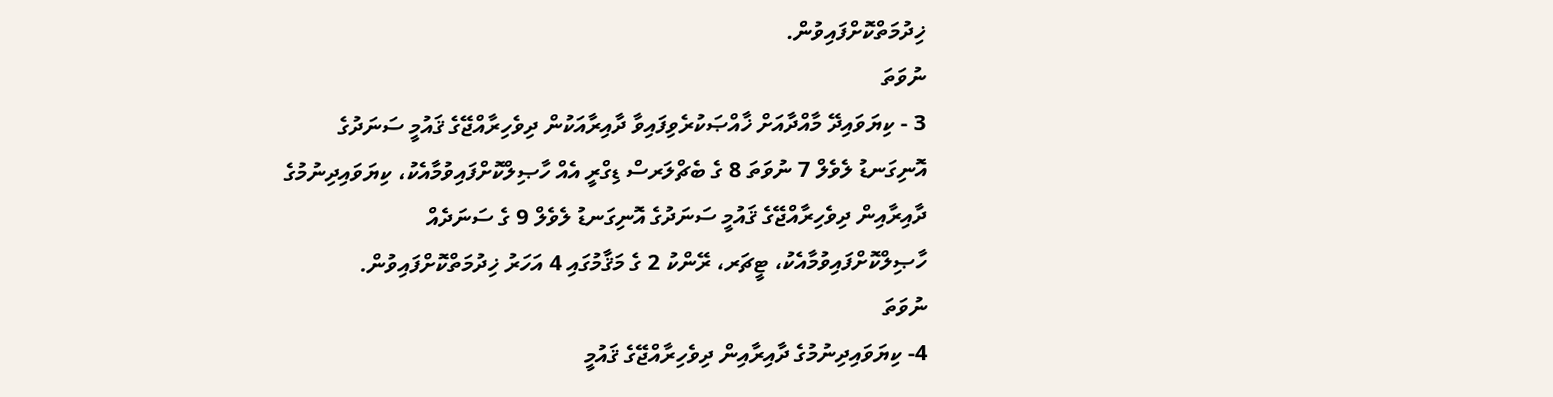ޚިދުމަތްކޮށްފައިވުން.
ނުވަތަ
3 - ކިޔަވައިދޭ މާއްދާއަށް ޚާއްޞަކުރެވިފައިވާ ދާއިރާއަކުން ދިވެހިރާއްޖޭގެ ޤައުމީ ސަނަދުގެ އޮނިގަނޑު ލެވެލް 7 ނުވަތަ 8 ގެ ބެޗްލަރސް ޑިގްރީ އެއް ހާޞިލްކޮށްފައިވުމާއެކު، ކިޔަވައިދިނުމުގެ ދާއިރާއިން ދިވެހިރާއްޖޭގެ ޤައުމީ ސަނަދުގެ އޮނިގަނޑު ލެވެލް 9 ގެ ސަނަދެއް ހާޞިލްކޮށްފައިވުމާއެކު، ޓީޗަރ، ރޭންކު 2 ގެ މަޤާމުގައި 4 އަހަރު ޚިދުމަތްކޮށްފައިވުން.
ނުވަތަ
4- ކިޔަވައިދިނުމުގެ ދާއިރާއިން ދިވެހިރާއްޖޭގެ ޤައުމީ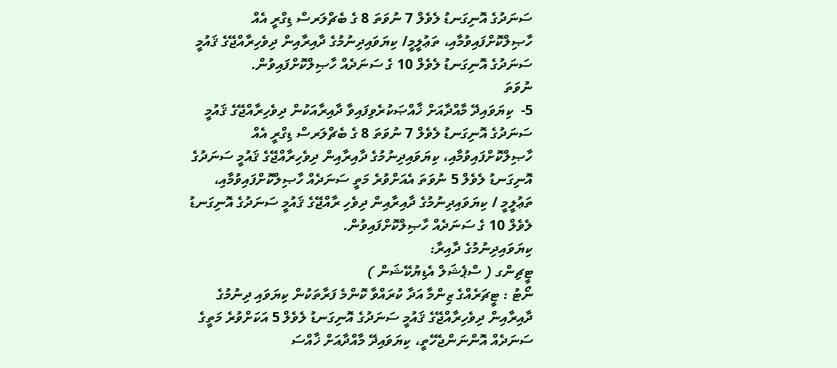ސަނަދުގެ އޮނިގަނޑު ލެވެލް 7 ނުވަތަ 8 ގެ ބެޗްލަރސް ޑިގްރީ އެއް ހާޞިލްކޮށްފައިވުމާއި، ތަޢުލީމީ/ ކިޔަވައިދިނުމުގެ ދާއިރާއިން ދިވެހިރާއްޖޭގެ ޤައުމީ ސަނަދުގެ އޮނިގަނޑު ލެވެލް 10 ގެ ސަނަދެއް ހާޞިލްކޮށްފައިވުން.
ނުވަތަ
5-  ކިޔަވައިދޭ މާއްދާއަށް ޚާއްޞަކުރެވިފައިވާ ދާއިރާއަކުން ދިވެހިރާއްޖޭގެ ޤައުމީ ސަނަދުގެ އޮނިގަނޑު ލެވެލް 7 ނުވަތަ 8 ގެ ބެޗްލަރސް ޑިގްރީ އެއް ހާޞިލްކޮށްފައިވުމާއި، ކިޔަވައިދިނުމުގެ ދާއިރާއިން ދިވެހިރާއްޖޭގެ ޤައުމީ ސަނަދުގެ އޮނިގަނޑު ލެވެލް 5 ނުވަތަ އެއަށްވުރެ މަތީ ސަނަދެއް ހާޞިލްކޮށްފައިވުމާއި، ތަޢުލީމީ / ކިޔަވައިދިނުމުގެ ދާއިރާއިން ދިވެހި ރާއްޖޭގެ ޤައުމީ ސަނަދުގެ އޮނިގަނޑު ލެވެލް 10 ގެ ސަނަދެއް ހާޞިލްކޮށްފައިވުން.
ކިޔަވައިދިނުމުގެ ދާއިރާ:
ޓީޗިންގ ( ސްޕެޝަލް އެޑިޔުކޭޝަން )
ނޯޓު : ޓީޗަރެއްގެ ޒިންމާ އަދާ ކުރައްވާ ކޮންމެ ފަރާތަކުން ކިޔަވައި ދިނުމުގެ ދާއިރާއިން ދިވެހިރާއްޖޭގެ ޤައުމީ ސަނަދުގެ އޮނިގަނޑު ލެވެލް 5 އަކަށްވުރެ މަތީގެ ސަނަދެއް އޮންނަންޖެހޭތީ، ކިޔަވައިދޭ މާއްދާއަށް ޚާއްސަ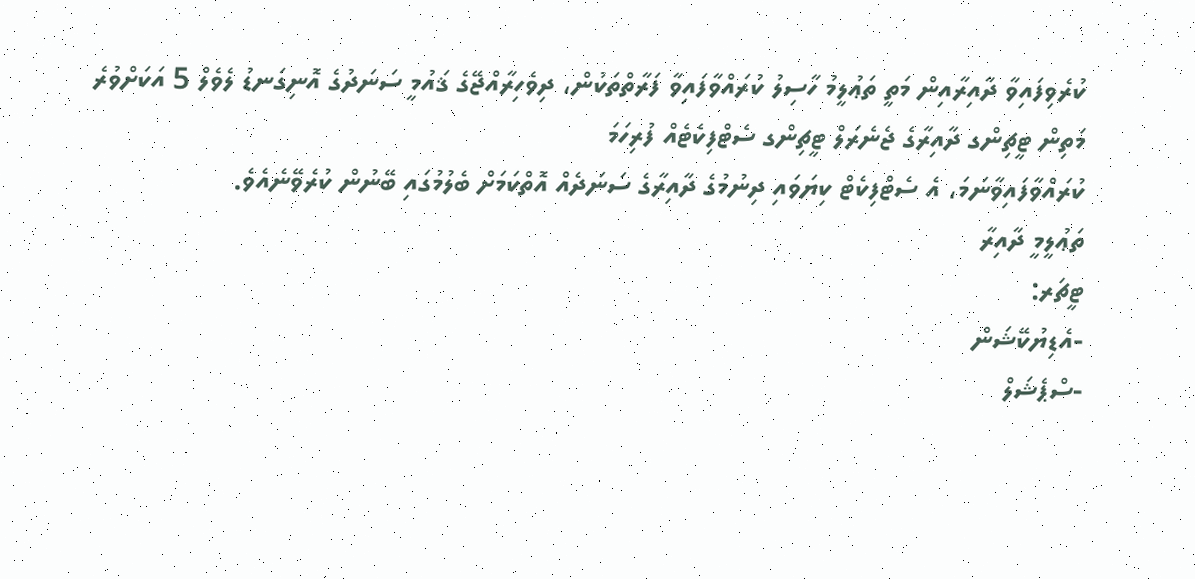ކުރެވިފައިވާ ދާއިރާއިން މަތީ ތަޢުލީމު ހާސިލު ކުރައްވާފައިވާ ފަރާތްތަކުން، ދިވެހިރާއްޖޭގެ ޤައުމީ ސަނަދުގެ އޮނިގަނޑު ލެވެލް 5 އަކަށްވުރެ މަތިން ޓީޗިންގ ދާއިރާގެ ޖެނެރަލް ޓީޗިންގ ސެޓްފިކެޓެއް ފުރިހަމަ
ކުރައްވާފައިވާނަމަ، އެ ސެޓްފިކެޓް ކިޔަވައި ދިނުމުގެ ދާއިރާގެ ސަނަދެއް އޮތްކަމަށް ބެލުމުގައި ބޭނުން ކުރެވޭނެއެވެ.
ތަޢުލީމީ ދާއިރާ
ޓީޗަރ:
-އެޑިޔުކޭޝަން
-ސްޕެޝަލް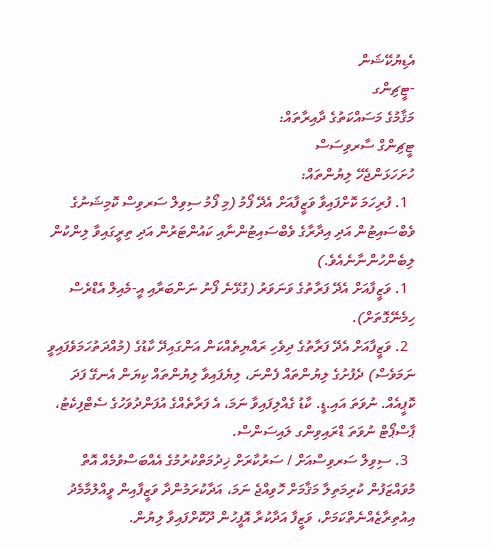އެޑިޔުކޭޝަން
-ޓީޗިންގ
މަޤާމުގެ މަސައްކަތުގެ ދާއިރާތައް:
ޓީޗިންގް ސާރވިސަސް
ހުށަހަޅަންޖެހޭ ލިޔުންތައް:
  1. ފުރިހަމަ ކޮށްފައިވާ ވަޒީފާއަށް އެދޭ ފޯމު (މި ފޯމު ސިވިލް ސަރވިސް ކޮމިޝަނުގެ ވެބްސައިޓުން އަދި އިދާރާގެ ވެބްސައިޓުންނާއި ކައުންޓަރުން އަދި ތިރީގައިވާ ލިންކުން ލިބެންހުންނާނެއެވެ.)
  1. ވަޒީފާއަށް އެދޭ ފަރާތުގެ ވަނަވަރު (ގުޅޭނެ ފޯނު ނަންބަރާއި އީ-މެއިލް އެޑްރެސް ހިމެނޭގޮތަށް).
  2. ވަޒީފާއަށް އެދޭ ފަރާތުގެ ދިވެހި ރައްޔިތެއްކަން އަންގައިދޭ ކާޑުގެ (މުއްދަތުހަމަވެފައިވީ ނަމަވެސް) ދެފުށުގެ ލިޔުންތައް ފެންނަ، ލިޔެފައިވާ ލިޔުންތައް ކިޔަން އެނގޭ ފަދަ ކޮޕީއެއް. ނުވަތަ އައި.ޑީ. ކާޑު ގެއްލިފައިވާ ނަމަ، އެ ފަރާތެއްގެ އުފަންދުވަހުގެ ސެޓްފިކެޓު، ޕާސްޕޯޓް ނުވަތަ ޑްރައިވިންގ ލައިސަންސް.
  3. ސިވިލް ސަރވިސްއަށް / ސަރުކާރަށް ޚިދުމަތްކުރުމުގެ އެއްބަސްވުމެއް އޮތް މުވައްޒަފުން ކުރިމަތިލާ މަޤާމަށް ހޮވިއްޖެ ނަމަ، އަދާކުރަމުންދާ ވަޒީފާއިން ވީއްލުމާމެދު އިއުތިރާޒެއްނެތްކަމަށް، ވަޒީފާ އަދާކުރާ އޮފީހުން ދޫކޮށްފައިވާ ލިޔުން.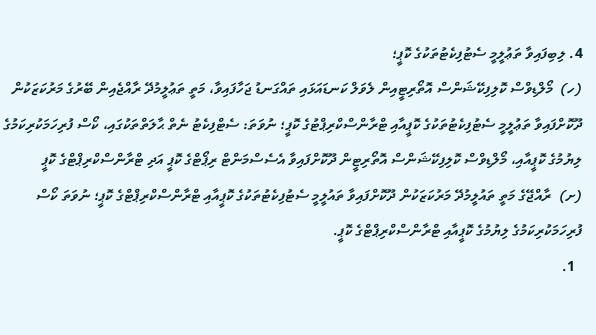4. ލިބިފައިވާ ތަޢުލީމީ ސެޓުފިކެޓުތަކުގެ ކޮޕީ؛
(ހ)  މޯލްޑިވްސް ކޮލިފިކޭޝަންސް އޮތޯރިޓީއިން ލެވަލް ކަނޑައަޅައި ތައްގަނޑު ޖަހާފައިވާ، މަތީ ތަޢުލީމުދޭ ރާއްޖެއިން ބޭރުގެ މަރުކަޒަކުން ދޫކޮށްފައިވާ ތަޢުލީމީ ސެޓުފިކެޓުތަކުގެ ކޮޕީއާއި ޓްރާންސްކްރިޕްޓުގެ ކޮޕީ؛ ނުވަތަ: ސެޓްފިކެޓު ނެތް ޙާލަތްތަކުގައި، ކޯސް ފުރިހަމަކުރިކަމުގެ ލިޔުމުގެ ކޮޕީއާއި، މޯލްޑިވްސް ކޮލިފިކޭޝަންސް އޮތޯރިޓީން ދޫކޮށްފައިވާ އެސެސްމަންޓް ރިޕޯޓްގެ ކޮޕީ އަދި ޓްރާންސްކްރިޕްޓްގެ ކޮޕީ
(ށ)  ރާއްޖޭގެ މަތީ ތައުލީމުދޭ މަރުކަޒަކުން ދޫކޮށްފައިވާ ތައުލީމީ ސެޓުފިކެޓުތަކުގެ ކޮޕީއާއި ޓްރާންސްކްރިޕްޓްގެ ކޮޕީ؛ ނުވަތަ ކޯސް ފުރިހަމަކުރިކަމުގެ ލިޔުމުގެ ކޮޕީއާއި ޓްރާންސްކްރިޕްޓްގެ ކޮޕީ.
  1.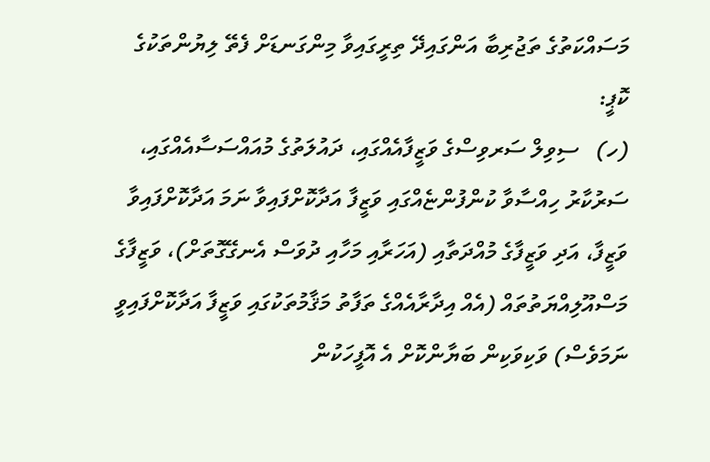މަސައްކަތުގެ ތަޖުރިބާ އަންގައިދޭ ތިރީގައިވާ މިންގަނޑަށް ފެތޭ ލިޔުންތަކުގެ ކޮޕީ:
(ހ)   ސިވިލް ސަރވިސްގެ ވަޒީފާއެއްގައި، ދައުލަތުގެ މުއައްސަސާއެއްގައި، ސަރުކާރު ހިއްސާވާ ކުންފުންޏެއްގައި ވަޒީފާ އަދާކޮށްފައިވާ ނަމަ އަދާކޮށްފައިވާ ވަޒީފާ، އަދި ވަޒީފާގެ މުއްދަތާއި (އަހަރާއި މަހާއި ދުވަސް އެނގޭގޮތަށް)، ވަޒީފާގެ މަސްއޫލިއްޔަތުތައް (އެއް އިދާރާއެއްގެ ތަފާތު މަޤާމުތަކުގައި ވަޒީފާ އަދާކޮށްފައިވީ ނަމަވެސް) ވަކިވަކިން ބަޔާންކޮށް އެ އޮފީހަކުން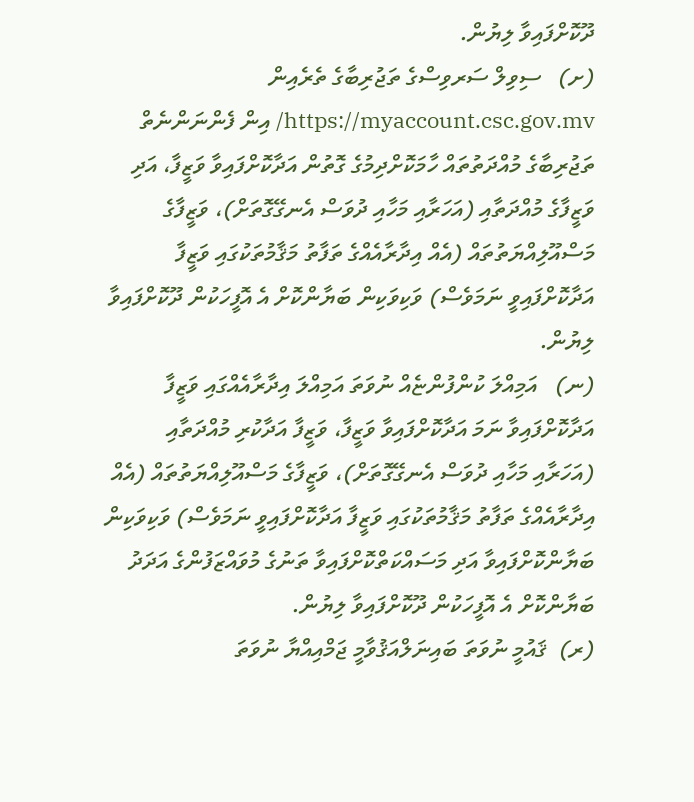ދޫކޮށްފައިވާ ލިޔުން.
(ށ)   ސިވިލް ސަރވިސްގެ ތަޖުރިބާގެ ތެރެއިން https://myaccount.csc.gov.mv/ އިން ފެންނަންނެތް ތަޖުރިބާގެ މުއްދަތުތައް ހާމަކޮށްދިމުގެ ގޮތުން އަދާކޮށްފައިވާ ވަޒީފާ، އަދި ވަޒީފާގެ މުއްދަތާއި (އަހަރާއި މަހާއި ދުވަސް އެނގޭގޮތަށް)، ވަޒީފާގެ މަސްއޫލިއްޔަތުތައް (އެއް އިދާރާއެއްގެ ތަފާތު މަޤާމުތަކުގައި ވަޒީފާ އަދާކޮށްފައިވީ ނަމަވެސް) ވަކިވަކިން ބަޔާންކޮށް އެ އޮފީހަކުން ދޫކޮށްފައިވާ ލިޔުން.
(ނ)   އަމިއްލަ ކުންފުންޏެއް ނުވަތަ އަމިއްލަ އިދާރާއެއްގައި ވަޒީފާ އަދާކޮށްފައިވާ ނަމަ އަދާކޮށްފައިވާ ވަޒީފާ، ވަޒީފާ އަދާކުރި މުއްދަތާއި (އަހަރާއި މަހާއި ދުވަސް އެނގޭގޮތަށް)، ވަޒީފާގެ މަސްއޫލިއްޔަތުތައް (އެއް އިދާރާއެއްގެ ތަފާތު މަޤާމުތަކުގައި ވަޒީފާ އަދާކޮށްފައިވީ ނަމަވެސް) ވަކިވަކިން ބަޔާންކޮށްފައިވާ އަދި މަސައްކަތްކޮށްފައިވާ ތަނުގެ މުވައްޒަފުންގެ އަދަދު ބަޔާންކޮށް އެ އޮފީހަކުން ދޫކޮށްފައިވާ ލިޔުން.
(ރ)  ޤައުމީ ނުވަތަ ބައިނަލްއަޤުވާމީ ޖަމްއިއްޔާ ނުވަތަ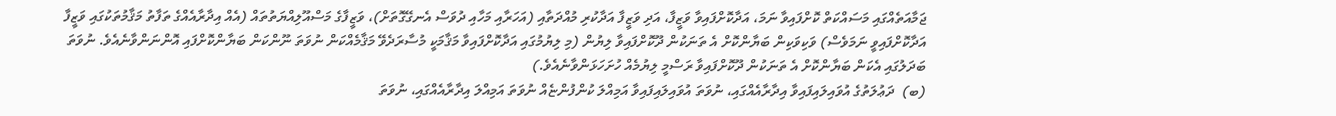ޖަމާއަތެއްގައި މަސައްކަތް ކޮށްފައިވާ ނަމަ، އަދާކޮށްފައިވާ ވަޒީފާ، އަދި ވަޒީފާ އަދާކުރި މުއްދަތާއި (އަހަރާއި މަހާއި ދުވަސް އެނގޭގޮތަށް)، ވަޒީފާގެ މަސްއޫލިއްޔަތުތައް (އެއް އިދާރާއެއްގެ ތަފާތު މަޤާމުތަކުގައި ވަޒީފާ އަދާކޮށްފައިވީ ނަމަވެސް) ވަކިވަކިން ބަޔާންކޮށް އެ ތަނަކުން ދޫކޮށްފައިވާ ލިޔުން (މި ލިޔުމުގައި އަދާކޮށްފައިވާ މަޤާމަކީ މުސާރަދެވޭ މަޤާމެއްކަން ނުވަތަ ނޫންކަން ބަޔާންކޮށްފައި އޮންނަންވާނެއެވެ. ނުވަތަ ބަދަލުގައި އެކަން ބަޔާންކޮށް އެ ތަނަކުން ދޫކޮށްފައިވާ ރަސްމީ ލިޔުމެއް ހުށަހަޅަންވާނެއެވެ.)
(ބ)  ދަޢުލަތުގެ އުވައިލައިފައިވާ އިދާރާއެއްގައި، ނުވަތަ އުވައިލައިފައިވާ އަމިއްލަ ކުންފުންޏެއް ނުވަތަ އަމިއްލަ އިދާރާއެއްގައި، ނުވަތަ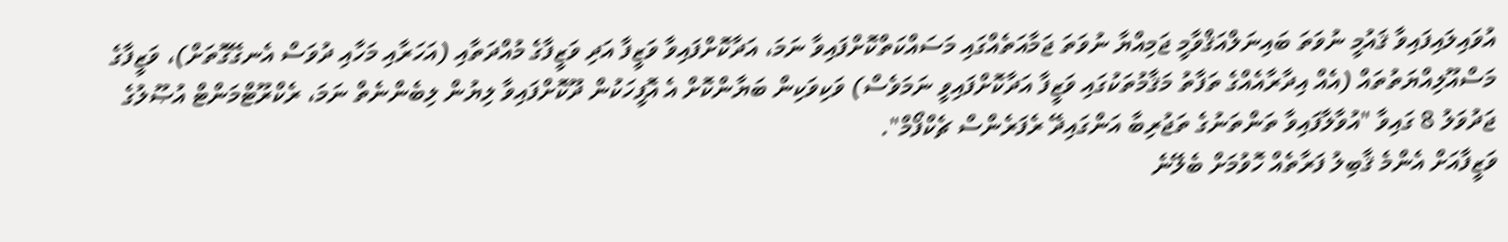އުވައިލައިފައިވާ ޤައުމީ ނުވަތަ ބައިނަލްއަޤްވާމީ ޖަމިއްޔާ ނުވަތަ ޖަމާއަތެއްގައި މަސައްކަތްކޮށްފައިވާ ނަމަ، އަދާކޮށްފައިވާ ވަޒީފާ އަދި ވަޒީފާގެ މުއްދަތާއި (އަހަރާއި މަހާއި ދުވަސް އެނގޭގޮތަށް)، ވަޒީފާގެ މަސްއޫލިއްޔަތުތައް (އެއް އިދާރާއެއްގެ ތަފާތު މަޤާމުތަކުގައި ވަޒީފާ އަދާކޮށްފައިވީ ނަމަވެސް) ވަކިވަކިން ބަޔާންކޮށް އެ އޮފީހަކުން ދޫކޮށްފައިވާ ލިޔުން ލިބެންނެތް ނަމަ، ރެކްރޫޓްމަންޓް އުޞޫލުގެ ޖަދުވަލު 8 ގައިވާ "އުވާލާފައިވާ ތަންތަނުގެ ތަޖުރިބާ އަންގައިދޭ ރެފަރެންސް ޗެކްފޯމް".
ވަޒީފާއަށް އެންމެ ޤާބިލު ފަރާތެއް ހޮވުމަށް ބެލޭނެ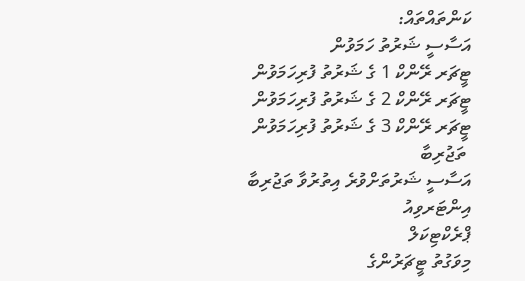ކަންތައްތައް:
އަސާސީ ޝަރުތު ހަމަވުން
ޓީޗަރ ރޭންކް 1 ގެ ޝަރުތު ފުރިހަމަވުން
ޓީޗަރ ރޭންކް 2 ގެ ޝަރުތު ފުރިހަމަވުން
ޓީޗަރ ރޭންކް 3 ގެ ޝަރުތު ފުރިހަމަވުން
 ތަޖުރިބާ
އަސާސީ ޝަރުތަށްވުރެ އިތުރުވާ ތަޖުރިބާ
އިންޓަރވިއު
ޕްރެކްޓިކަލް
މިވަގުތު ޓީޗަރުންގެ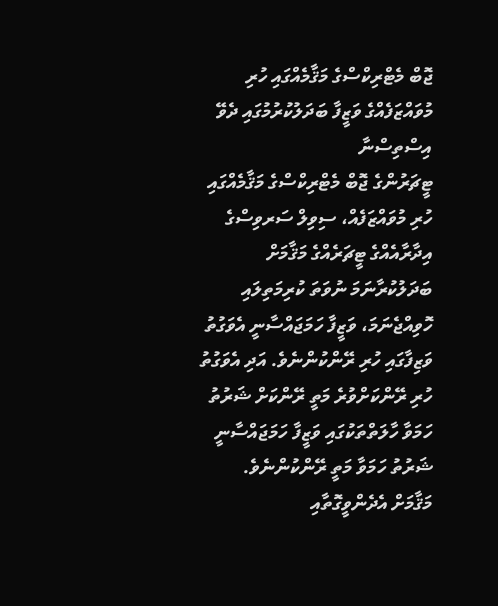ޖޮބް މެޓްރިކްސްގެ މަޤާމެއްގައި ހުރި މުވައްޒަފެއްގެ ވަޒީފާ ބަދަލުކުރުމުގައި ދެވޭ އިސްތިސްނާ
ޓީޗަރުންގެ ޖޮބް މެޓްރިކްސްގެ މަޤާމެއްގައި ހުރި މުވައްޒަފެއް، ސިވިލް ސަރވިސްގެ އިދާރާއެއްގެ ޓީޗަރެއްގެ މަޤާމަށް ބަދަލުކުރާނަމަ ނުވަތަ ކުރިމަތިލައި ހޮވިއްޖެނަމަ، ވަޒީފާ ހަމަޖައްސާނީ އެވަގުތު ވަޒިފާގައި ހުރި ރޭންކުންނެވެ. އަދި އެވަގުތު ހުރި ރޭންކަށްވުރެ މަތީ ރޭންކަށް ޝަރުތު ހަމަވާ ހާލަތްތަކުގައި ވަޒީފާ ހަމަޖައްސާނީ ޝަރުތު ހަމަވާ މަތީ ރޭންކުންނެވެ.
މަޤާމަށް އެދެންވީގޮތާއި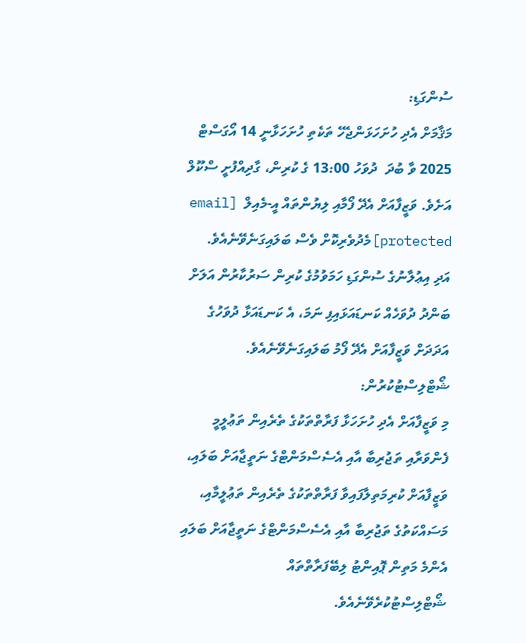ސުންގަޑި:
މަޤާމަށް އެދި ހުށަހަޅަންޖެހޭ ތަކެތި ހުށަހަޅާނީ 14 އޯގަސްޓް 2025 ވާ ބުދަ  ދުވަހު 13:00 ގެ ކުރިން، ގާދިއްފުށީ ސްކޫލް އަށެވެ. ވަޒީފާއަށް އެދޭ ފޯމާއި ލިޔުންތައް އީ-މެއިލް  [email protected]މެދުވެރިކޮށް ވެސް ބަލައިގަނެވޭނެއެވެ.
އަދި އިޢުލާނުގެ ސުންގަޑި ހަމަވުމުގެ ކުރިން ސަރުކާރުން އަލަށް ބަންދު ދުވަހެއް ކަނޑައަޅައިފި ނަމަ، އެ ކަނޑައަޅާ ދުވަހުގެ އަދަދަށް ވަޒީފާއަށް އެދޭ ފޯމު ބަލައިގަނެވޭނެއެވެ.
ޝޯޓްލިސްޓުކުރުން:
މި ވަޒީފާއަށް އެދި ހުށަހަޅާ ފަރާތްތަކުގެ ތެރެއިން ތަޢުލީމީ ފެންވަރާއި ތަޖުރިބާ އާއި އެސެސްމަންޓްގެ ނަތީޖާއަށް ބަލައި، ވަޒީފާއަށް ކުރިމަތިލާފައިވާ ފަރާތްތަކުގެ ތެރެއިން ތަޢުލީމާއި، މަސައްކަތުގެ ތަޖުރިބާ އާއި އެސެސްމަންޓްގެ ނަތީޖާއަށް ބަލައި އެންމެ މަތިން ޕޮއިންޓު ލިބޭފަރާތްތައް ޝޯޓްލިސްޓުކުރެވޭނެއެވެ.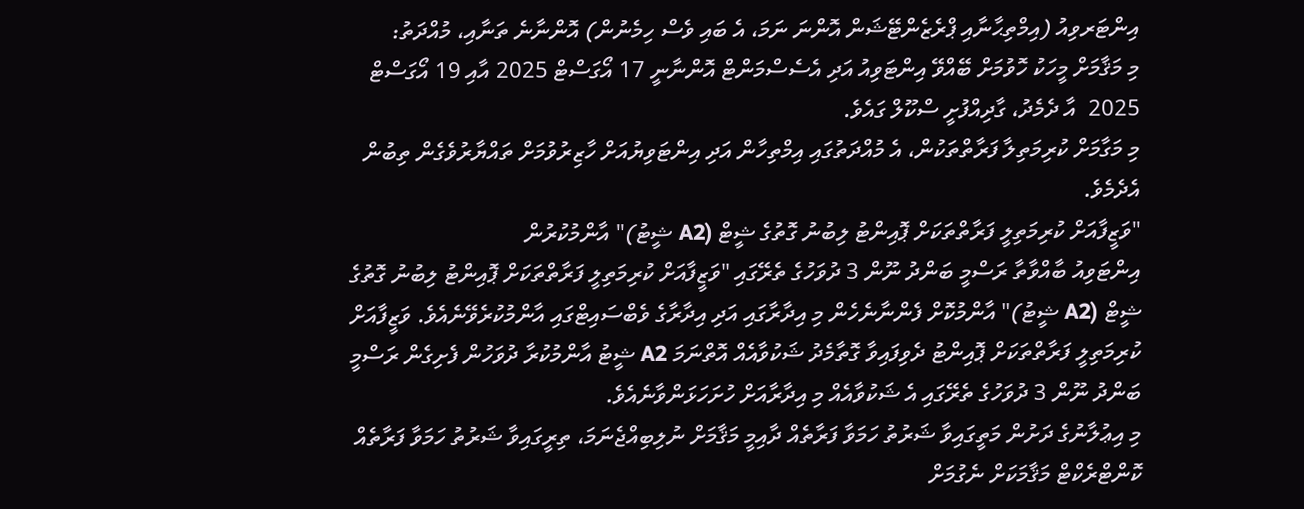އިންޓަރވިއު (އިމްތިޙާނާއި ޕްރެޒެންޓޭޝަން އޮންނަ ނަމަ، އެ ބައި ވެސް ހިމެނުން) އޮންނާނެ ތަނާއި، މުއްދަތު:
މި މަޤާމަށް މީހަކު ހޮވުމަށް ބޭއްވޭ އިންޓަވިއު އަދި އެސެސްމަންޓް އޮންނާނީ 17 އޯގަސްޓް 2025 އާއި 19 އޯގަސްޓް 2025  އާ ދެމެދު، ގާދިއްފުށީ ސްކޫލް ގައެވެ.
މި މަގާމަށް ކުރިމަތިލާ ފަރާތްތަކުން، އެ މުއްދަތުގައި އިމްތިހާން އަދި އިންޓަވިޔުއަށް ހާޒިރުވުމަށް ތައްޔާރުވެގެން ތިބުން އެދެމެވެ.
"ވަޒީފާއަށް ކުރިމަތިލީ ފަރާތްތަކަށް ޕޮއިންޓު ލިބުނު ގޮތުގެ ޝީޓް (A2 ޝީޓު)" އާންމުކުރުން
އިންޓަވިއު ބާއްވާތާ ރަސްމީ ބަންދު ނޫން 3 ދުވަހުގެ ތެރޭގައި "ވަޒީފާއަށް ކުރިމަތިލީ ފަރާތްތަކަށް ޕޮއިންޓު ލިބުނު ގޮތުގެ ޝީޓް (A2 ޝީޓު)" އާންމުކޮށް ފެންނާނެހެން މި އިދާރާގައި އަދި އިދާރާގެ ވެބްސައިޓްގައި އާންމުކުރެވޭނެއެވެ. ވަޒީފާއަށް ކުރިމަތިލީ ފަރާތްތަކަށް ޕޮއިންޓު ދެވިފައިވާ ގޮތާމެދު ޝަކުވާއެއް އޮތްނަމަ A2 ޝީޓު އާންމުކުރާ ދުވަހުން ފެށިގެން ރަސްމީ ބަންދު ނޫން 3 ދުވަހުގެ ތެރޭގައި އެ ޝަކުވާއެއް މި އިދާރާއަށް ހުށަހަޅަންވާނެއެވެ.
މި އިޢުލާނުގެ ދަށުން މަތީގައިވާ ޝަރުތު ހަމަވާ ފަރާތެއް ދާއިމީ މަޤާމަށް ނުލިބިއްޖެނަމަ، ތިރީގައިވާ ޝަރުތު ހަމަވާ ފަރާތެއް ކޮންޓްރެކްޓް މަޤާމަކަށް ނެގުމަށް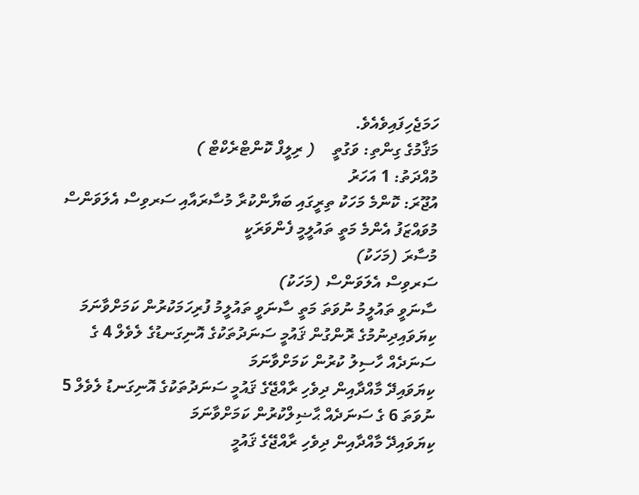ހަމަޖެހިފައިވެއެވެ.
މަޤާމުގެ ގިންތި: ވަގުތީ    ( ރިލީފް ކޮންޓްރެކްޓް )
މުއްދަތު: 1 އަހަރު
އުޖޫރަ: ކޮންމެ މަހަކު ތިރީގައި ބަޔާންކުރާ މުސާރައާއި ސަރވިސް އެލަވަންސް
މުވައްޒަފު އެންމެ މަތީ ތައުލީމީ ފެންވަރަކީ
މުސާރަ (މަހަކު)
ސަރވިސް އެލަވަންސް (މަހަކު)
ސާނަވީ ތައުލީމު ނުވަތަ މަތީ ސާނަވީ ތައުލީމު ފުރިހަމަކުރުން ކަމަށްވާނަމަ
ކިޔަވައިދިނުމުގެ ރޮންގުން ޤައުމީ ސަނަދުތަކުގެ އޮނިގަނޑުގެ ލެވެލް 4 ގެ ސަނަދެއް ހާސިލު ކުރުން ކަމަށްވާނަމަ
ކިޔަވައިދޭ މާއްދާއިން ދިވެހި ރާއްޖޭގެ ޤައުމީ ސަނަދުތަކުގެ އޮނިގަނޑު ލެވެލް 5 ނުވަތަ 6 ގެ ސަނަދެއް ޙާޟިލްކުރުން ކަމަށްވާނަމަ
ކިޔަވައިދޭ މާއްދާއިން ދިވެހި ރާއްޖޭގެ ޤައުމީ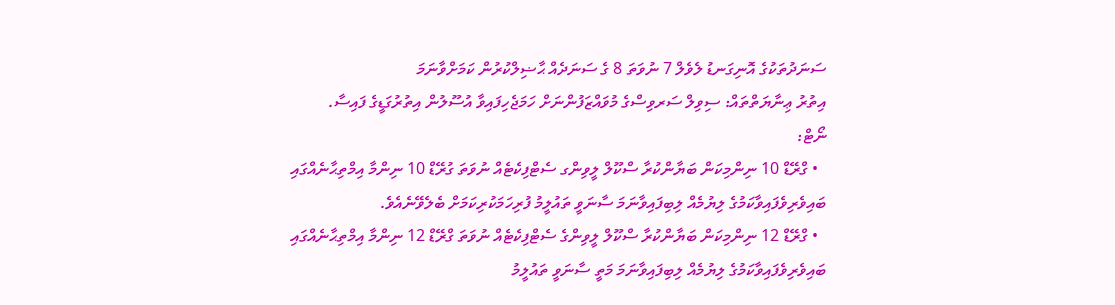ސަނަދުތަކުގެ އޮނިގަނޑު ލެވެލް 7 ނުވަތަ 8 ގެ ސަނަދެއް ޙާޟިލްކުރުން ކަމަށްވާނަމަ
އިތުރު ޢިނާޔަތްތައް: ސިވިލް ސަރވިސްގެ މުވައްޒަފުންނަށް ހަމަޖެހިފައިވާ އުސޫލުން އިތުރުގަޑީގެ ފައިސާ.
ނޯޓް:
  • ގްރޭޑް 10 ނިންމިކަން ބަޔާންކުރާ ސްކޫލް ލީވިންގ ސެޓްފިކެޓެއް ނުވަތަ ގުރޭޑް 10 ނިންމާ އިމްތިޙާނެއްގައި ބައިވެރިވެފައިވާކަމުގެ ލިޔުމެއް ލިބިފައިވާނަމަ ސާނަވީ ތައުލީމު ފުރިހަމަކުރިކަމަށް ބެލެވޭނެއެވެ.
  • ގްރޭޑް 12 ނިންމިކަން ބަޔާންކުރާ ސްކޫލް ލީވިންގެ ސެޓްފިކެޓެއް ނުވަތަ ގްރޭޑް 12 ނިންމާ އިމްތިޙާނެއްގައި ބައިވެރިވެފައިވާކަމުގެ ލިޔުމެއް ލިބިފައިވާނަމަ މަތީ ސާނަވީ ތައުލީމު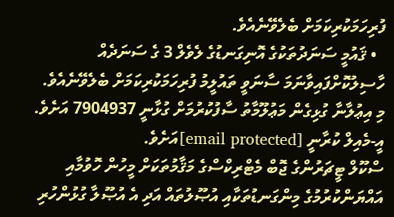ފުރިހަމަކުރިކަމަށް ބެލެވޭނެއެވެ.
  • ޤައުމީ ސަނަދުތަކުގެ އޮނިގަނޑުގެ ލެވެލް 3 ގެ ސަނަދެއް ހާސިލުކޮށްފައިވާނަމަ ސާނަވީ ތައުލީމު ފުރިހަމަކުރިކަމަށް ބެލެވޭނެއެވެ.
މި އިޢުލާނާ ގުޅިގެން މަޢުލޫމާތު ސާފުކުރުމަށް ގުޅާނީ 7904937 އަށެވެ. އީ-މެއިލް ކުރާނީ [email protected]އަށެވެ.
ސްކޫލް ޓީޗަރުންގެ ޖޮބް މެޓްރިކްސްގެ މަޤާމުތަކަށް މީހުން ހޮވުމާއި އައްޔަންކުރުމުގެ މިންގަނޑުތަކާއި އުޞޫލުތައް އަދި އެ އުޞޫލާ ގުޅުންހުރި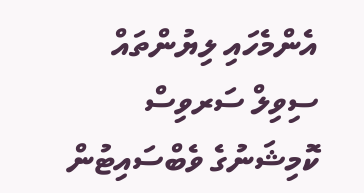އެންމެހައި ލިޔުންތައް ސިވިލް ސަރވިސް ކޮމިޝަނުގެ ވެބްސައިޓުން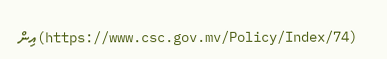(https://www.csc.gov.mv/Policy/Index/74)އިން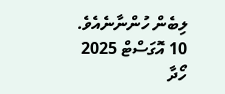ލިބެން ހުންނާނެއެވެ.
10 އޮގަސްޓް 2025
ހޯދާ